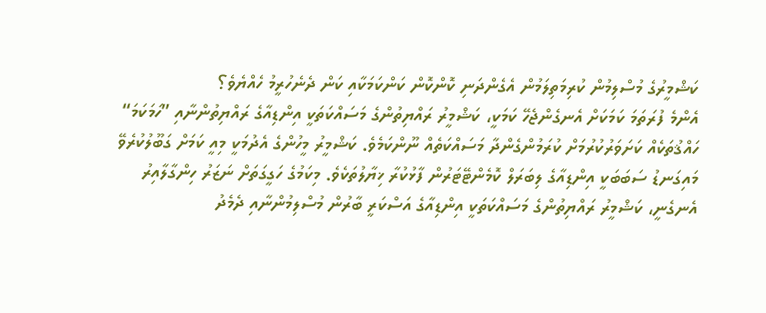ކަޝްމީރުގެ މުސްލިމުން ކުރިމަތިލަމުން އެގެންދަނި ކޮންކޮން ކަންކަމަކާއި ކަން ދެނެހުރީމު ހެއްޔެވެ؟
އެންމެ ފުރަތަމަ ކަމަކަށް އެނގެންޖެހޭ ކަމަކީ، ކަޝްމީރު ރައްޔިތުންގެ މަސައްކަތަކީ އިންޑިއާގެ ރައްޔިތުންނާއި ”ހަމަކަމަ“ ހައްޤުތަކެއް ކަށަވަރުކުރުމަށް ކުރަމުންގެންދާ މަސައްކަތެއް ނޫންކަމެވެ. ކަޝްމީރު މީހުންގެ އެދުމަކީ މިއީ ކަމަށް ގަބޫލުކުރެވޭ މައިގަނޑު ސަބަބަކީ އިންޑިއާގެ ލިބަރަލް ކޮމެންޓޭޓަރުން ފާޅުކުރާ ޚިޔާލުތަކެވެ. މިކަމުގެ ހަގީގަތަށް ނަޒަރު ހިންގާލާއިރު އެނގެނީ، ކަޝްމީރު ރައްޔިތުންގެ މަސައްކަތަކީ އިންޑިއާގެ އަސްކަރީ ބާރުން މުސްލިމުންނާއި ދެމެދު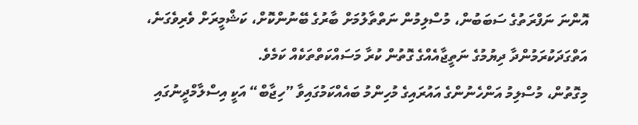އޮންނަ ނަފްރަތުގެ ސަބަބުން، މުސްލިމުން ނަތްތާލުމަށް ބާރުގެ ބޭނުންކޮށް، ކަޝްމީރަށް ވެރިވެގަނެ، އަތްގަދަކުރަމުންދާ ދިޔުމުގެ ނަތީޖާއެއްގެ ގޮތުން ކުރާ މަސައްކަތްތަކެއް ކަމެވެ.
މިގޮތުން، މުސްލިމު އަންހެނުންގެ އައުރައިގެ މުހިންމު ބައެއްކަމުގައިވާ ”ހިޖާބް“ އަކީ އިސްލާމްދީނުގައި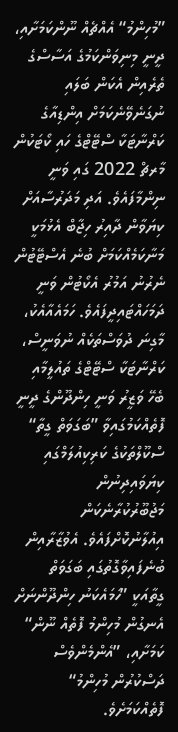”މުހިންމު“ އެއްޗެއް ނޫންކަމަށާއި، ދީނީ މިނިވަންކަމުގެ އަސާސްގެ ތެރެއިން އެކަން ބަލައި ނުގަނެވޭނެކަމަށް އިންޑިއާގެ ކަރްނާޓަކާ ސްޓޭޓްގެ ހައި ކޯޓަކުން މާރޗް 2022 ގައި ވަނީ ނިންމާފައެވެ. އަދި މަދަރުސާއަށް ކިޔަވާން ދާއިރު ހިޖާބް އެޅުމަކީ މަނާކަމެއްކަމަށް ބުނެ އެސްޓޭޓުން ނެރުނު އަމުރު އެކޯޓުން ވަނީ ދަމަހައްޓައިދީފައެވެ. ހަމައެއާއެކު، މާގިނަ ދުވަސްތަކެއް ނުވަނީސް، ކަރްނާޓަކާ ސްޓޭޓްގެ ތައުލީމާއި ބެހޭ ވަޒީރު ވަނީ ހިންދޫންގެ ދީނީ ފޮތެއްކަމުގައިވާ ”ބަގަވަތް ގީތާ“ ސްކޫލްތަކުގެ ކަރިކިއުލަމްގައި ކިޔަވައިދިނުން މަޖުބޫރުކުރާނެކަން އިއުލާނުކޮށްފައެވެ. އެވުޒާރާއިން ބުނެފައިވާގޮތުގައި ބަގަވަތް ގީތާއަކީ ”ހަމައެކަނު ހިންދޫންނަށް އެނގުން މުހިންމު ފޮތެއް ނޫން“ ކަމަށާއި، ”އެންމެންވެސް ދަސްކުރުން މުހިންމު“ ފޮތެއްކަމަށެވެ.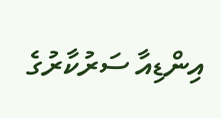އިންޑިއާ ސަރުކާރުގެ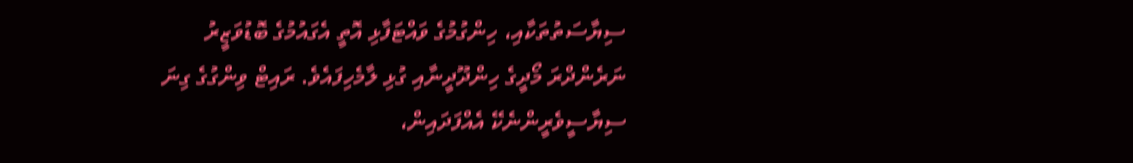ސިޔާސަތުތަކާއި، ހިންގުމުގެ ވައްޓަފާޅި އޮތީ އެގައުމުގެ ބޮޑުވަޒީރު ނަރެންދްރަ މޯދީގެ ހިންދޫދީނާއި ގުޅި ލާމެހިފައެވެ. ރައިޓް ވިންގުގެ ގިނަ ސިޔާސީވެރީންނެކޭ އެއްފަދައިން،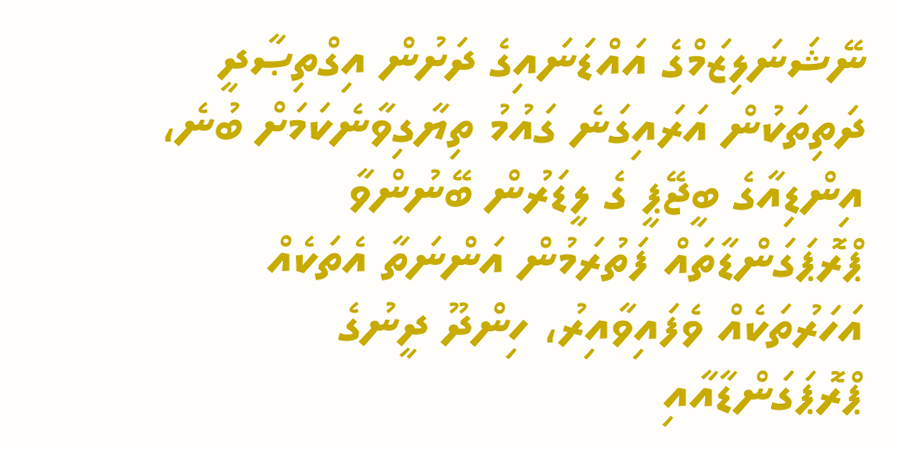ނޭޝަނަލިޒަމްގެ އައްޑަނައިގެ ދަށުން އިގްތިޞާދީ ދަތިތަކުން އަރައިގަނެ ގައުމު ތިޔާގިވާނެކަމަށް ބުނެ، އިންޑިއާގެ ބީޖޭޕީ ގެ ލީޑަރުން ބޭނުންވާ ޕްރޮޕަގަންޑާތައް ފަތުރަމުން އަންނަތާ އެތަކެއް އަހަރުތަކެއް ވެފައިވާއިރު، ހިންދޫ ދީނުގެ ޕްރޮޕަގަންޑާއާއި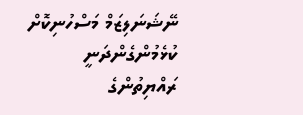ނޭޝަނަލިޒަމް މަސްހުނިކޮށް ކުޅެމުންގެންދަނީ ރައްޔިތުންގެ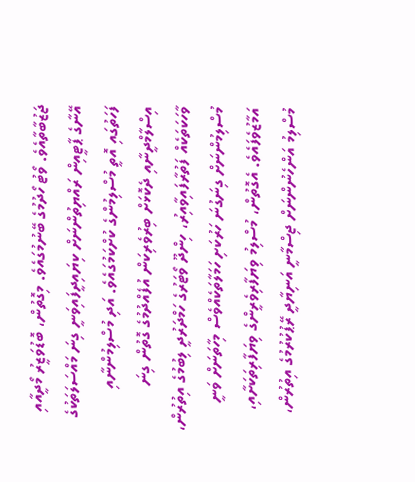ޖަޒުބާތާއެވެ. ވޯޓު ހޯދުމުގެ ބޭނުމުގައެވެ. މިގޮތުން، ބޮޑުވަޒީރު މޯދީއާއި އޭނާގެ ޕާޓީއިން ރައްޔިތުންނަށް ކިޔައިދީފައިވަނީ ގިނަ މައްސަލަތަކުގެ ފަހަތުގައި އޮތީ މުސްލިމުންގެ ކުށްކަމުގައެވެ. އަދި މުސްލިމުންނާއި އިސްލާމްދީނާއި ދެކޮޅަށް ބިރުވެރިކަން އުފެއްދުމުގެ ގޮތުން ގިނަ ވާހަކަތަކެއް ފަތުރާފައިވާއިރު، ހިންދޫ ވޯޓަރުގެ ހަމްދަރުދީ ލިބުމުގެ އިތުރުން، މުސްލިމުންނަށް ގިނަގުނަ ހަރުކަށި ހަމަލާތަކެއްވެސް މިހާތަނަށް ވަނީ އަމާޒުވެފައެވެ. އެގޮތުން، މުސްލިމު ވިޔަފާރިވެރީންގެ ވިޔަފާރިތަކަށާއި، މުސްލިމު އަންހެނުންނަށް ޖިސްމާނީ އަނިޔާދީ ރޭޕުކުރުމުގެ އިތުރުން،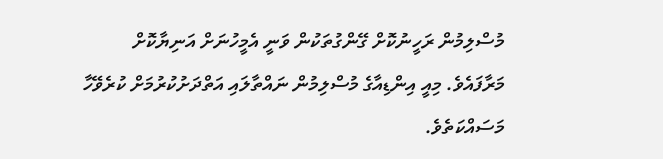މުސްލިމުން ރަހީނުކޮށް ގޭންގުތަކުން ވަނީ އެމީހުނަށް އަނިޔާކޮށް މަރާފައެވެ. މިއީ އިންޑިއާގެ މުސްލިމުން ނައްތާލައި އަތްދަށުކުރުމަށް ކުރެވޭހާ މަސައްކަތެވެ.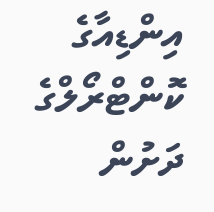އިންޑިއާގެ ކޮންޓްރޯލްގެ ދަށުން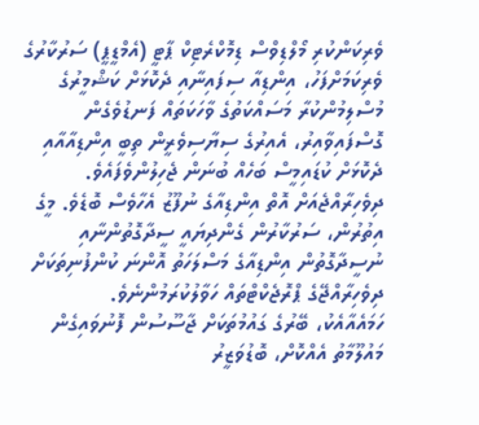ވެރިކަންކުރި މޯލްޑިވްސް ޑިމޮކްރެޓިކް ޕާޓީ (އެމްޑީޕީ) ސަރުކާރުގެ ވެރިކަމަށްފަހު، އިންޑިއާ ސިފައިނާއި ދެކޮޅަށް ކަޝްމީރުގެ މުސްލިމުންކުރާ މަސައްކަތުގެ ވާހަކަތައް ފަނޑުވެގެން ގޮސްފައިވާއިރު، އެއިރުގެ ސިޔާސިވެރީން ތިބީ އިންޑިއާއާއި ދެކޮޅަށް ކުޑައިމީސް ބަހެއް ބުނަން ޖެހިލުންވެފައެވެ. ދިވެހިރާއްޖެއަށް އޮތް އިންޑިއާގެ ނުފޫޒު އެހާވެސް ބޮޑެވެ. މީގެ އިތުރުން، ސަރުކާރުން ގެންދިޔައީ ސީދާގޮތުންނާއި ނުސީދާގޮތުން އިންޑިއާގެ މަސްލަހަތު އޮންނަ ކުންފުނިތަކަށް ދިވެހިރާއްޖޭގެ ޕްރޮޖެކްޓްތައް ހަވާލުކުރަމުންނެވެ.
ހަމައެއާއެކު، ބޭރުގެ ގައުމުތަކަށް ޖާސޫސުން ފޮނުވައިގެން މައުލޫމާތު އެއްކޮށް، ބޮޑުވަޒީރު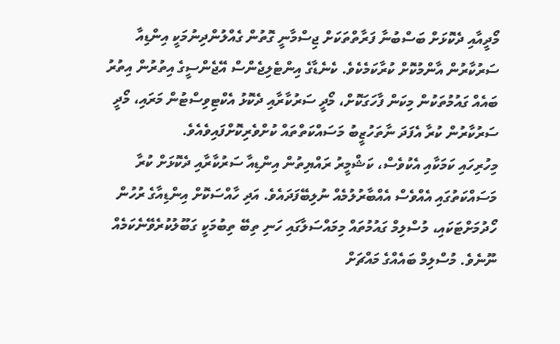މޯދީއާއި ދެކޮޅަށް ބަސްބުނާ ފަރާތްތަކަށް ޖިސްމާނީ ގޮތުން ގެއްލުންދިނުމަކީ އިންޑިއާ ސަރުކާރުން އާންމުކޮށް ކުރާކަމެކެވެ. ކެނެޑާގެ އިންޓެލިޖެންސް އޭޖެންސީގެ އިތުރުން އިތުރު ބައެއް ގައުމުތަކުން މިކަން ފާހަގަކޮށް، މޯދީ ސަރުކާރާއި ދެކޮޅު އެކްޓިވިސްޓުން މަރައި، މޯދީ ސަރުކާރުން ކުރާ އެފަދަ ނާތަހުޒީބު މަސައްކަތްތައް ކުށްވެރިކޮށްފައިވެއެވެ.
މިހުރިހައި ކަމަކާއި އެކުވެސް، ކަޝްމީރު ރައްޔިތުން އިންޑިއާ ސަރުކާރާއި ދެކޮޅަށް ކުރާ މަސައްކަތުގައި އެއްވެސް އެއްބާރުލުމެއް ނުލިބޭފަދައެވެ. އަދި ހާއްސަކޮށް އިންޑިއާގެ ރުހުން ހޯދުމަށްޓަކައި، މުސްލިމް ގައުމުތައް މިމައްސަލާގައި ހަނި ތިބޭ ތިބުމަކީ ގަބޫލުކުރެވޭނެކަމެއް ނޫނެވެ. މުސްލިމް ބައެއްގެ މައްޗަށް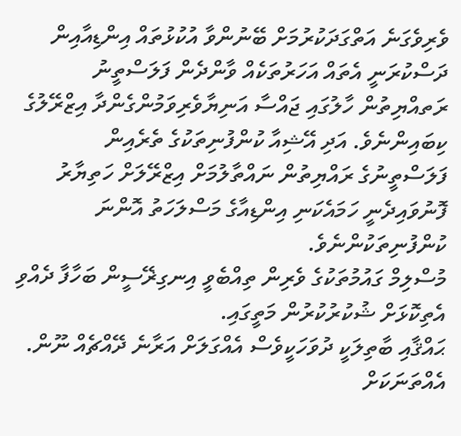ވެރިވެގަނެ އަތްގަދަކުރުމަށް ބޭނުންވާ އުކުޅުތައް އިންޑިއާއިން ދަސްކުރަނީ އެތައް އަހަރުތަކެއް ވާންދެން ފަލަސްތީނު ރަތއްޔިތުން ހާލުގައި ޖައްސާ އަނިޔާވެރިވަމުންގެންދާ އިޒްރޭލުގެ ކިބައިންނެވެ. އަދި އޭޝިއާ ކުންފުނިތަކުގެ ތެރެއިން ފަލަސްތީނުގެ ރައްޔިތުން ނައްތާލުމަށް އިޒްރޭލަށް ހަތިޔާރު ފޮނުވައިދެނީ ހަމައެކަނި އިންޑިއާގެ މަސްލަހަތު އޮންނަ ކުންފުނިތަކުންނެވެ.
މުސްލިމް ގައުމުތަކުގެ ވެރިން ތިއްބެވީ އިނގިޜޭސީން ބަހާފާ ދެއްވި އެތިކޮޅަށް ޝުކުރުކުރުން މަތީގައި.
ޙައްޤާއި ބާތިލަކީ ދުވަހަކީވެސް އެއްގަލަށް އަރާނެ ދޭއްޗެއް ނޫން. އެއްތަނަކަށް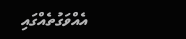އެއްވަގުތެއްގައި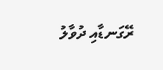ރޭގަނޑާއި ދުވާލު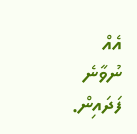އެއް ނުވާނެ ފަދައިން.